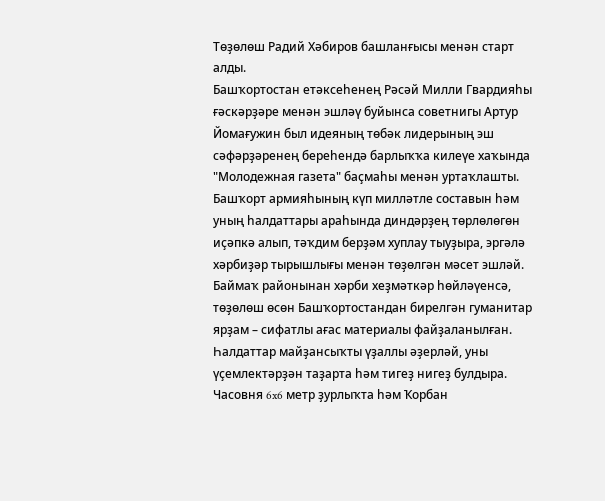Төҙөлөш Радий Хәбиров башланғысы менән старт алды.
Башҡортостан етәксеһенең Рәсәй Милли Гвардияһы ғәскәрҙәре менән эшләү буйынса советнигы Артур Йомағужин был идеяның төбәк лидерының эш сәфәрҙәренең береһендә барлыҡҡа килеүе хаҡында "Молодежная газета" баҫмаһы менән уртаҡлашты. Башҡорт армияһының күп милләтле составын һәм уның һалдаттары араһында диндәрҙең төрлөлөгөн иҫәпкә алып, тәҡдим берҙәм хуплау тыуҙыра, эргәлә хәрбиҙәр тырышлығы менән төҙөлгән мәсет эшләй.
Баймаҡ районынан хәрби хеҙмәткәр һөйләүенсә, төҙөлөш өсөн Башҡортостандан бирелгән гуманитар ярҙам – сифатлы ағас материалы файҙаланылған.
Һалдаттар майҙансыҡты үҙаллы әҙерләй, уны үҫемлектәрҙән таҙарта һәм тигеҙ нигеҙ булдыра. Часовня 6x6 метр ҙурлыҡта һәм Ҡорбан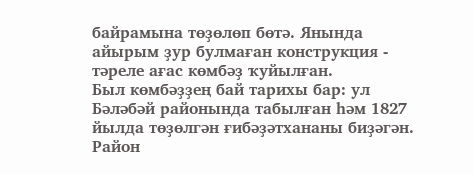байрамына төҙөлөп бөтә. Янында айырым ҙур булмаған конструкция - тәреле ағас көмбәҙ ҡуйылған.
Был көмбәҙҙең бай тарихы бар: ул Бәләбәй районында табылған һәм 1827 йылда төҙөлгән ғибәҙәтхананы биҙәгән. Район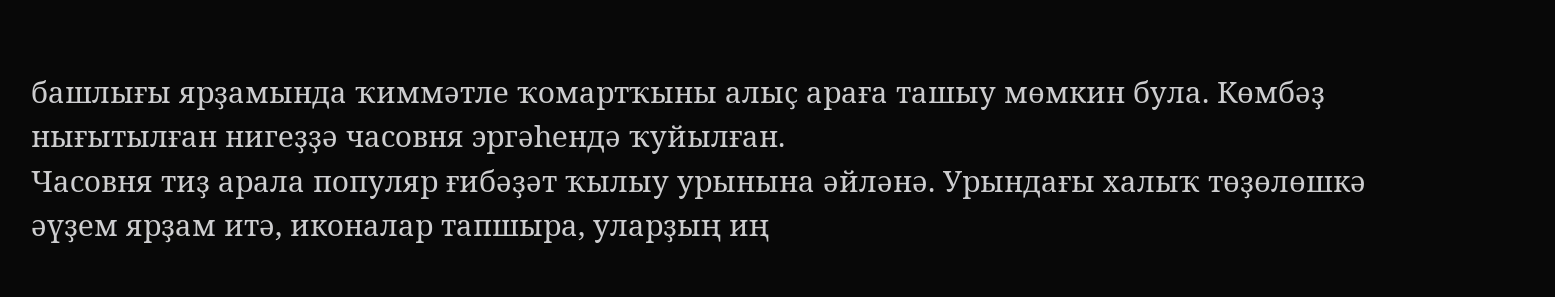башлығы ярҙамында ҡиммәтле ҡомартҡыны алыҫ араға ташыу мөмкин була. Көмбәҙ нығытылған нигеҙҙә часовня эргәһендә ҡуйылған.
Часовня тиҙ арала популяр ғибәҙәт ҡылыу урынына әйләнә. Урындағы халыҡ төҙөлөшкә әүҙем ярҙам итә, иконалар тапшыра, уларҙың иң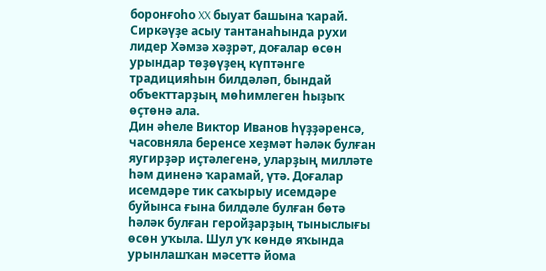боронғоһо XX быуат башына ҡарай. Сиркәүҙе асыу тантанаһында рухи лидер Хәмзә хәҙрәт, доғалар өсөн урындар төҙөүҙең күптәнге традицияһын билдәләп, бындай объекттарҙың мөһимлеген һыҙыҡ өҫтөнә ала.
Дин әһеле Виктор Иванов һүҙҙәренсә, часовняла беренсе хеҙмәт һәләк булған яугирҙәр иҫтәлегенә, уларҙың милләте һәм диненә ҡарамай, үтә. Доғалар исемдәре тик саҡырыу исемдәре буйынса ғына билдәле булған бөтә һәләк булған геройҙарҙың тыныслығы өсөн уҡыла. Шул уҡ көндө яҡында урынлашҡан мәсеттә йома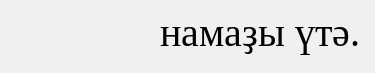намаҙы үтә.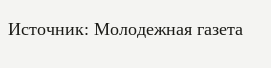Источник: Молодежная газета